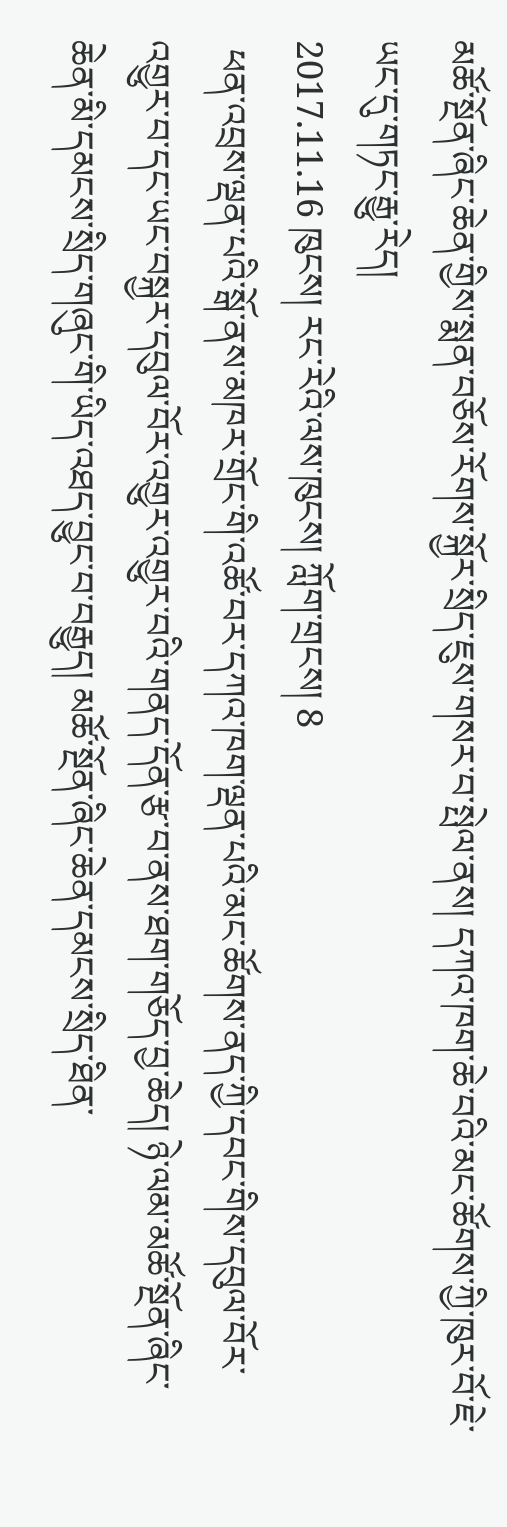མཚོ་སྔོན་ཞིང་ཆེན་གྱིས་སྨན་བཅོས་རོགས་སྐྱོར་སྲིད་ཇུས་གསར་བ་སྤེལ་ནས། དཀའ་ཁག་ཆེ་བའི་མང་ཚོགས་ཀྱི་ཁུར་བོ་ཇེ་ཡང་དུ་གཏང་རྒྱུ་རེད།
2017.11.16 ཁུངས། རང་རེའི་ལས་ཁུངས། ཀློག་གྲངས། 8
 ཕན་འབྲས་ལྡན་པའི་སྒོ་ནས་མཁར་གྲོང་གི་འཚོ་བར་དཀའ་ཁག་ལྡན་པའི་མང་ཚོགས་ནད་ཀྱི་དབང་གིས་དབུལ་བོར་འགྱུར་བ་དང་ཡང་བསྐྱར་དབུལ་བོར་འགྱུར་འགྱུར་བའི་གནད་དོན་རྩ་བ་ནས་ཐག་གཅོད་བྱ་ཆེད། ཉེ་ལམ་མཚོ་སྔོན་ཞིང་ཆེན་མི་དམངས་སྲིད་གཞུང་གི་ཡིད་འཐད་བྱུང་བ་བརྒྱུད། མཚོ་སྔོན་ཞིང་ཆེན་དམངས་སྲིད་ཐིན་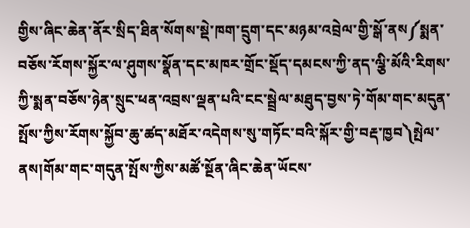གྱིས་ཞིང་ཆེན་ནོར་སྲིད་ཐིན་སོགས་སྡེ་ཁག་དྲུག་དང་མཉམ་འབྲེལ་གྱི་སྒོ་ནས༼སྨན་བཅོས་རོགས་སྐྱོར་ལ་ཤུགས་སྣོན་དང་མཁར་གྲོང་སྡོད་དམངས་ཀྱི་ནད་ལྕི་མོའི་རིགས་ཀྱི་སྨན་བཅོས་ཉེན་སྲུང་ཕན་འབྲས་ལྡན་པའི་ངང་སྦྲེལ་མཐུད་བྱས་ཏེ་གོམ་གང་མདུན་སྤོས་ཀྱིས་རོགས་སྐྱོབ་ཆུ་ཚད་མཐོར་འདེགས་སུ་གཏོང་བའི་སྐོར་གྱི་བརྡ་ཁྱབ༽སྤེལ་ནས།གོམ་གང་གདུན་སྤོས་ཀྱིས་མཚོ་སྔོན་ཞིང་ཆེན་ཡོངས་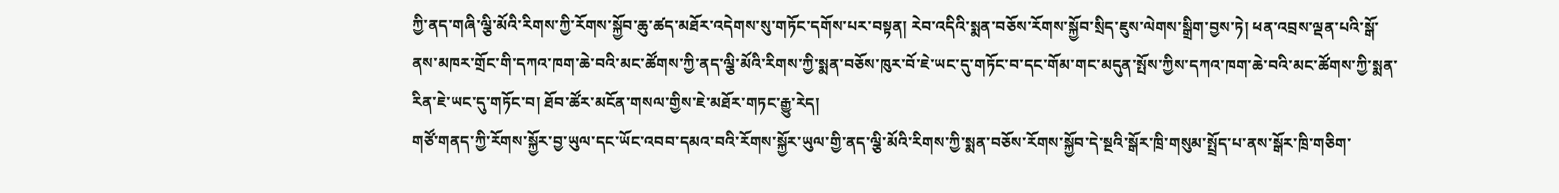ཀྱི་ནད་གཞི་ལྕི་མོའི་རིགས་ཀྱི་རོགས་སྐྱོབ་ཆུ་ཚད་མཐོར་འདེགས་སུ་གཏོང་དགོས་པར་བསྟན། རེབ་འདིའི་སྨན་བཅོས་རོགས་སྐྱོབ་སྲིད་ཇུས་ལེགས་སྒྲིག་བྱས་ཏེ། ཕན་འབྲས་ལྡན་པའི་སྒོ་ནས་མཁར་གྲོང་གི་དཀའ་ཁག་ཆེ་བའི་མང་ཚོགས་ཀྱི་ནད་ལྕི་མོའི་རིགས་ཀྱི་སྨན་བཅོས་ཁུར་བོ་ཇེ་ཡང་དུ་གཏོང་བ་དང་གོམ་གང་མདུན་སྤོས་ཀྱིས་དཀའ་ཁག་ཆེ་བའི་མང་ཚོགས་ཀྱི་སྨན་རིན་ཇེ་ཡང་དུ་གཏོང་བ། ཐོབ་ཚོར་མངོན་གསལ་གྱིས་ཇེ་མཐོར་གཏང་རྒྱུ་རེད།
གཙོ་གནད་ཀྱི་རོགས་སྐྱོར་བྱ་ཡུལ་དང་ཡོང་འབབ་དམའ་བའི་རོགས་སྐྱོར་ཡུལ་གྱི་ནད་ལྕི་མོའི་རིགས་ཀྱི་སྨན་བཅོས་རོགས་སྐྱོབ་དེ་སྔའི་སྒོར་ཁྲི་གསུམ་སྤྲོད་པ་ནས་སྒོར་ཁྲི་གཅིག་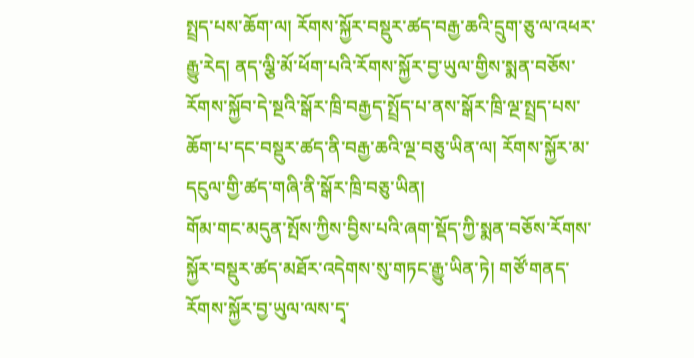སྤྲད་པས་ཆོག་ལ། རོགས་སྐྱོར་བསྡུར་ཚད་བརྒྱ་ཆའི་དྲུག་ཅུ་ལ་འཕར་རྒྱུ་རེད། ནད་ལྕི་མོ་ཕོག་པའི་རོགས་སྐྱོར་བྱ་ཡུལ་གྱིས་སྨན་བཅོས་རོགས་སྐྱོབ་དེ་སྔའི་སྒོར་ཁྲི་བརྒྱད་སྤྲོད་པ་ནས་སྒོར་ཁྲི་ལྔ་སྤྲད་པས་ཆོག་པ་དང་བསྡུར་ཚད་ནི་བརྒྱ་ཆའི་ལྔ་བཅུ་ཡིན་ལ། རོགས་སྐྱོར་མ་དངུལ་གྱི་ཚད་གཞི་ནི་སྒོར་ཁྲི་བཅུ་ཡིན།
གོམ་གང་མདུན་སྤོས་ཀྱིས་བྱིས་པའི་ཞག་སྡོད་ཀྱི་སྨན་བཅོས་རོགས་སྐྱོར་བསྡུར་ཚད་མཐོར་འདེགས་སུ་གཏང་རྒྱུ་ཡིན་ཏེ། གཙོ་གནད་རོགས་སྐྱོར་བྱ་ཡུལ་ལས་དྭ་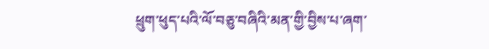ཕྲུག་ཕུད་པའི་ལོ་བཅུ་བཞིའི་མན་གྱི་བྱིས་པ་ཞག་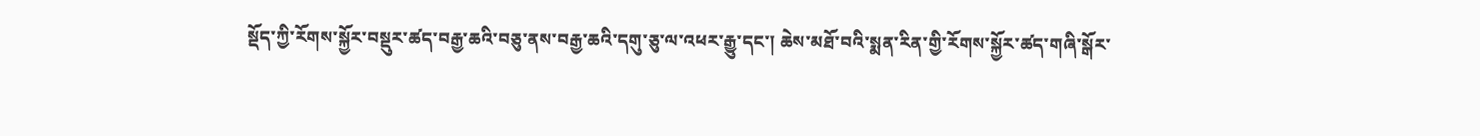སྡོད་ཀྱི་རོགས་སྐྱོར་བསྡུར་ཚད་བརྒྱ་ཆའི་བཅུ་ནས་བརྒྱ་ཆའི་དགུ་ཅུ་ལ་འཕར་རྒྱུ་དང་། ཆེས་མཐོ་བའི་སྨན་རིན་གྱི་རོགས་སྐྱོར་ཚད་གཞི་སྒོར་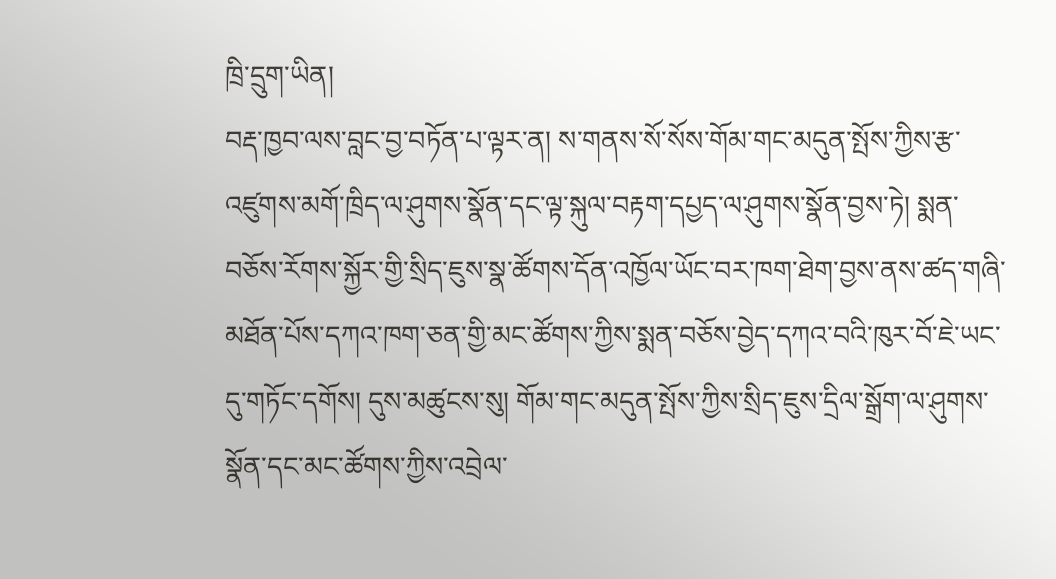ཁྲི་དྲུག་ཡིན།
བརྡ་ཁྱབ་ལས་བླང་བྱ་བཏོན་པ་ལྟར་ན། ས་གནས་སོ་སོས་གོམ་གང་མདུན་སྤོས་ཀྱིས་རྩ་འཛུགས་མགོ་ཁྲིད་ལ་ཤུགས་སྣོན་དང་ལྟ་སྐུལ་བརྟག་དཔྱད་ལ་ཤུགས་སྣོན་བྱས་ཏེ། སྨན་བཅོས་རོགས་སྐྱོར་གྱི་སྲིད་ཇུས་སྣ་ཚོགས་དོན་འཁྱོལ་ཡོང་བར་ཁག་ཐེག་བྱས་ནས་ཚད་གཞི་མཐོན་པོས་དཀའ་ཁག་ཅན་གྱི་མང་ཚོགས་ཀྱིས་སྨན་བཅོས་བྱེད་དཀའ་བའི་ཁུར་བོ་ཇེ་ཡང་དུ་གཏོང་དགོས། དུས་མཚུངས་སུ། གོམ་གང་མདུན་སྤོས་ཀྱིས་སྲིད་ཇུས་དྲིལ་སྒྲོག་ལ་ཤུགས་སྣོན་དང་མང་ཚོགས་ཀྱིས་འབྲེལ་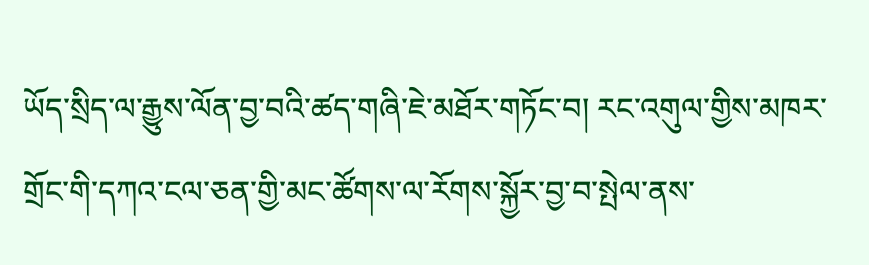ཡོད་སྲིད་ལ་རྒྱུས་ལོན་བྱ་བའི་ཚད་གཞི་ཇེ་མཐོར་གཏོང་བ། རང་འགུལ་གྱིས་མཁར་གྲོང་གི་དཀའ་ངལ་ཅན་གྱི་མང་ཚོགས་ལ་རོགས་སྐྱོར་བྱ་བ་སྤེལ་ནས་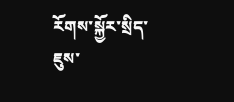རོགས་སྐྱོར་སྲིད་ཇུས་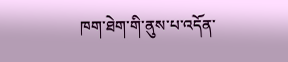ཁག་ཐེག་གི་ནུས་པ་འདོན་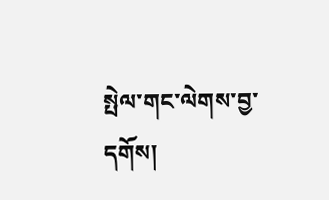སྤེལ་གང་ལེགས་བྱ་དགོས།